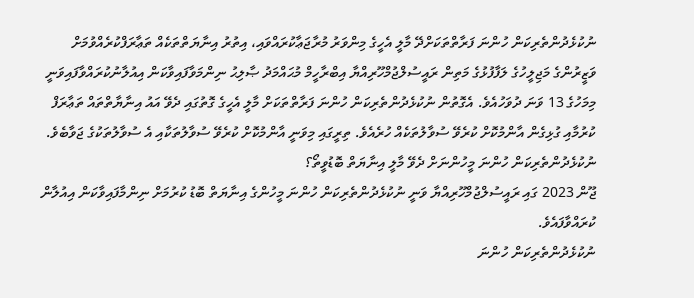ނުކުޅެދުންތެރިކަން ހުންނަ ފަރާތްތަކަށްދޭ މާލީ އެހީގެ މިންވަރު މުރާޖަޢާކުރައްވައި، އިތުރު އިނާޔަތްތަކެއް ތަޢާރަފްކުރެއްވުމަށް ވަޒީރުންގެ މަޖިލީހުގެ ލަފާފުޅުގެ މަތިން ރައީސުލްޖުމްހޫރިއްޔާ އިބްރާހީމް މުޙައްމަދު ޞާލިޙު ނިންމަވާފައިވާކަން އިއުލާނުކުރައްވާފައިވަނީ މިމަހުގެ 13 ވަނަ ދުވަހުއެވެ. އެގޮތުން ނުކުޅެދުންތެރިކަން ހުންނަ ފަރާތްތަކަށް މާލީ އެހީގެ ގޮތުގައި ދެވޭ އައު އިނާޔާތްތައް ތަޢާރަފް ކުރުމާއި ގުޅިގެން އާންމުކޮށް ކުރެވޭ ސުވާލުތަކެއް ހުރެއެވެ. ތިރީގައި މިވަނީ އާންމުކޮށް ކުރެވޭ ސުވާލުތަކާއި އެ ސުވާލުތަކުގެ ޖަވާބެވެ.
ނުކުޅެދުންތެރިކަން ހުންނަ މީހުންނަށް ދެވޭ މާލީ އިނާޔަތް ބޮޑުވީތޯ؟
ޖޫން 2023 ގައި ރައީސުލްޖުމްހޫރިއްޔާ ވަނީ ނުކުޅެދުންތެރިކަން ހުންނަ މީހުންގެ އިނާޔަތް ބޮޑު ކުރުމަށް ނިންމާފައިވާކަން އިއުލާން ކުރައްވާފައެވެ.
ނުކުޅެދުންތެރިކަން ހުންނަ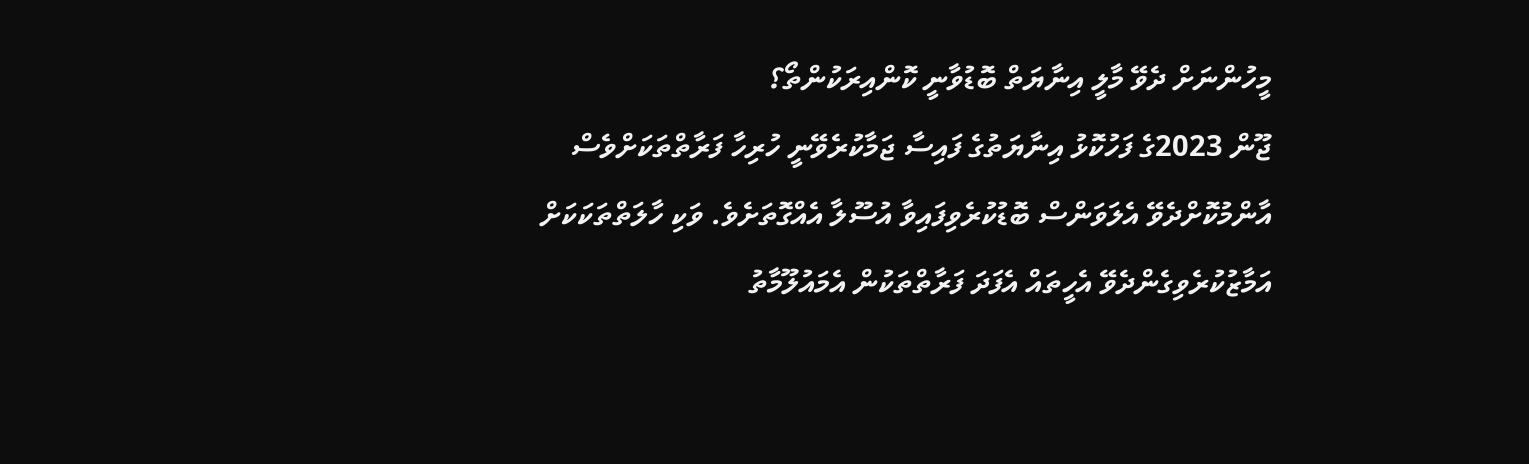މީހުންނަށް ދެވޭ މާލީ އިނާޔަތް ބޮޑުވާނީ ކޮންއިރަކުންތޯ؟
ޖޫން 2023ގެ ފަހުކޮޅު އިނާޔަތުގެ ފައިސާ ޖަމާކުރެވޭނީ ހުރިހާ ފަރާތްތަކަށްވެސް އާންމުކޮށްދެވޭ އެލަވަންސް ބޮޑުކުރެވިފައިވާ އުސޫލާ އެއްގޮތަށެވެ. ވަކި ހާލަތްތަކަކަށް އަމާޒުކުރެވިގެންދެވޭ އެހީތައް އެފަދަ ފަރާތްތަކުން އެމައުލޫމާތު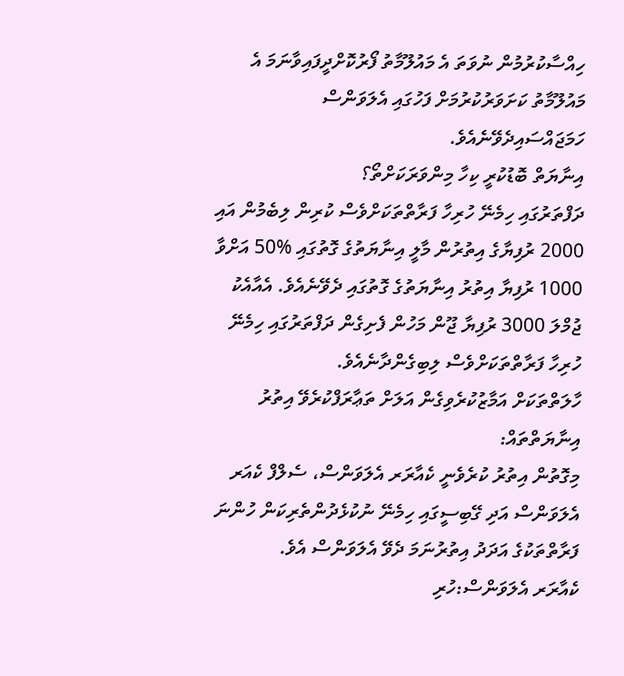ހިއްސާކުރުމުން ނުވަތަ އެ މައުލޫމާތު ފޯރުކޮށްދީފައިވާނަމަ އެ މައުލޫމާތު ކަށަވަރުކުރުމަށް ފަހުގައި އެލަވަންސް ހަމަޖައްސައިދެވޭނެއެވެ.
އިނާޔަތް ބޮޑުކުރީ ކިހާ މިންވަރަކަށްތޯ؟
ދަފްތަރުގައި ހިމެނޭ ހުރިހާ ފަރާތްތަކަށްވެސް ކުރިން ލިބެމުން އައި 2000 ރުފިޔާގެ އިތުރުން މާލީ އިނާޔަތުގެ ގޮތުގައި %50 އަށްވާ 1000 ރުފިޔާ އިތުރު އިނާޔަތުގެ ގޮތުގައި ދެވޭނެއެވެ. އެއާއެކު ޖުމްލަ 3000 ރުފިޔާ ޖޫން މަހުން ފެށިގެން ދަފްތަރުގައި ހިމެނޭ ހުރިހާ ފަރާތްތަކަށްވެސް ލިބިގެންދާނެއެވެ.
ހާލަތްތަކަށް އަމާޒުކުރެވިގެން އަލަށް ތަޢާރަފްކުރެވޭ އިތުރު އިނާޔަތްތައް:
މިގޮތުން އިތުރު ކުރެވެނީ ކެއާރަރ އެލަވަންސް، ސެލްފް ކެއަރ އެލަވަންސް އަދި ގޭބިސީގައި ހިމެނޭ ނުކުޅެދުންތެރިކަން ހުންނަ ފަރާތްތަކުގެ އަދަދު އިތުރުނަމަ ދެވޭ އެލަވަންސް އެވެ.
ކެއާރަރ އެލަވަންސް:ހުރި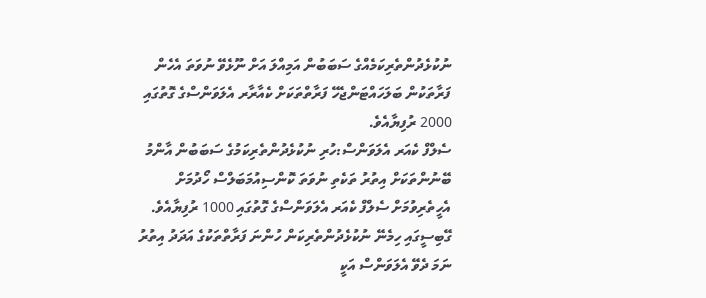ނުކުޅެދުންތެރިކަމެއްގެ ސަބަބުން އަމިއްލަ އަށް ނޫޅެވޭ ނުވަތަ އެހެން ފަރާތަކުން ބަލަހައްޓަންޖެހޭ ފަރާތްތަކަށް ކެއާރާރ އެލަވަންސްގެ ގޮތުގައި 2000 ރުފިޔާއެވެ.
ސެލްފް ކެއަރ އެލަވަންސް:ހުރި ނުކުޅެދުންތެރިކަމުގެ ސަބަބުން އާންމު ބޭނުންތަކަށް އިތުރު ތަކެތި ނުވަތަ ކޮންސިއުމަބަލްސް ހޯދުމަށް އެހީތެރިވުމަށް ސެލްފް ކެއަރ އެލަވަންސްގެ ގޮތުގައި 1000 ރުފިޔާއެވެ.
ގޭބިސީގައި ހިމެނޭ ނުކުޅެދުންތެރިކަން ހުންނަ ފަރާތްތަކުގެ އަދަދު އިތުރު ނަމަ ދެވޭ އެލަވަންސް އަކީ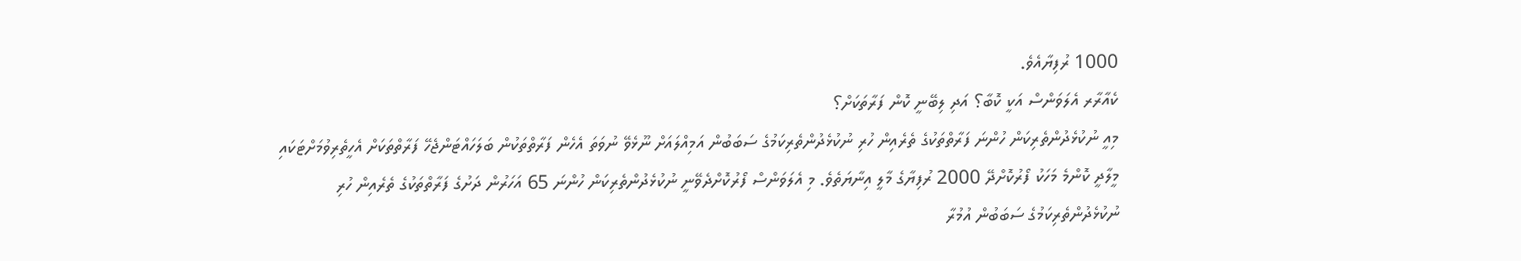1000 ރުފިޔާއެވެ.
ކެއާރާރ އެލަވަންސް އަކީ ކޮބާ؟ އަދި ލިބޭނީ ކޮން ފަރާތަކަށް؟
މިއީ ނުކުޅެދުންތެރިކަން ހުންނަ ފަރާތްތަކުގެ ތެރެއިން ހުރި ނުކުޅެދުންތެރިކަމުގެ ސަބަބުން އަމިއްލައަށް ނޫޅެވޭ ނުވަތަ އެހެން ފަރާތްތަކުން ބަލަހައްޓަންޖެހޭ ފަރާތްތަކަށް އެހީތެރިވުމަށްޓަކައި މީލާދީ ކޮންމެ މަހަކު ފޯރުކޮށްދޭ 2000 ރުފިޔާގެ މާލީ އިނާޔަތެވެ. މި އެލަވަންސް ފޯރުކޮށްދެވޭނީ ނުކުޅެދުންތެރިކަން ހުންނަ 65 އަހަރުން ދަށުގެ ފަރާތްތަކުގެ ތެރެއިން ހުރި ނުކުޅެދުންތެރިކަމުގެ ސަބަބުން އުމުރާ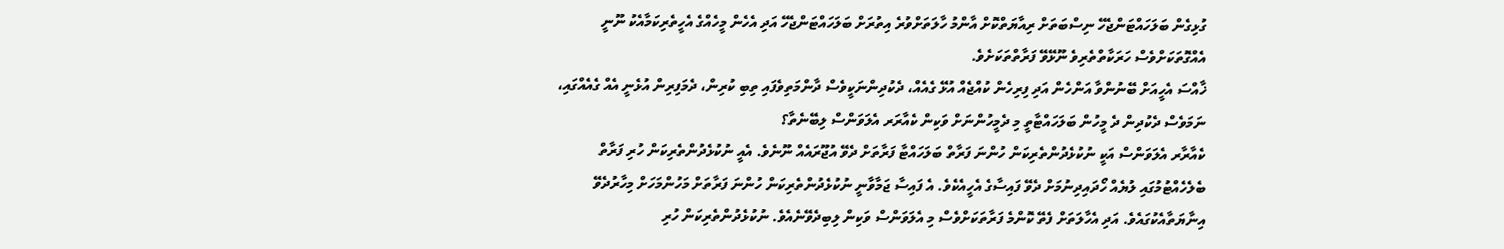ގުޅިގެން ބަލަހައްޓަންޖެހޭ ނިސްބަތަށް ރިއާޔަތްކޮށް އާންމު ހާލަތަށްވުރެ އިތުރަށް ބަލަހައްޓަންޖެހޭ އަދި އެހެން މީހެއްގެ އެހީތެރިކަމާއެކު ނޫނީ އެއްގޮތަކަށްވެސް ހަރަކާތްތެރިވެ ނޫޅޭވޭ ފަރާތްތަކަށެވެ.
ޚާއްސަ އެހީއަށް ބޭނުންވާ އަންހެން އަދި ފިރިހެން ކުއްޖެއް އުޅޭ ގެއެއް، ދެކުދިންނަކީވެސް ދާންމަތިވެފައި ތިބި ކުރިން، ދެމަފިރިން އުޅެނީ އެއް ގެއެއްގައި، ނަމަވެސް ދެކުދިން ދެ މީހުން ބަލަހައްޓާތީ މި ދެމީހުންނަށް ވަކިން ކެއާރަރ އެލަވަންސް ލިބޭނެތާ؟
ކެއާރާރ އެލަވަންސް އަކީ ނުކުޅެދުންތެރިކަން ހުންނަ ފަރާތް ބަލަހައްޓާ ފަރާތަށް ދެވޭ އުޖޫރައެއް ނޫނެވެ. އެއީ ނުކުޅެދުންތެރިކަން ހުރި ފަރާތް ބެލެހެއްޓުމުގައި ލުޔެއް ހޯދައިދިނުމަށް ދެވޭ ފައިސާގެ އެހީއެކެވެ. އެ ފައިސާ ޖަމާވާނީ ނުކުޅެދުންތެރިކަން ހުންނަ ފަރާތަށް މަހުންމަހަށް މިހާރުދެވޭ އިނާޔަތާއެކުގައެވެ. އަދި އެހާލަތަށް ފެތޭ ކޮންމެ ފަރާތަކަށްވެސް މި އެލަވަންސް ވަކިން ލިބިދެވޭނެއެވެ. ނުކުޅެދުންތެރިކަން ހުރި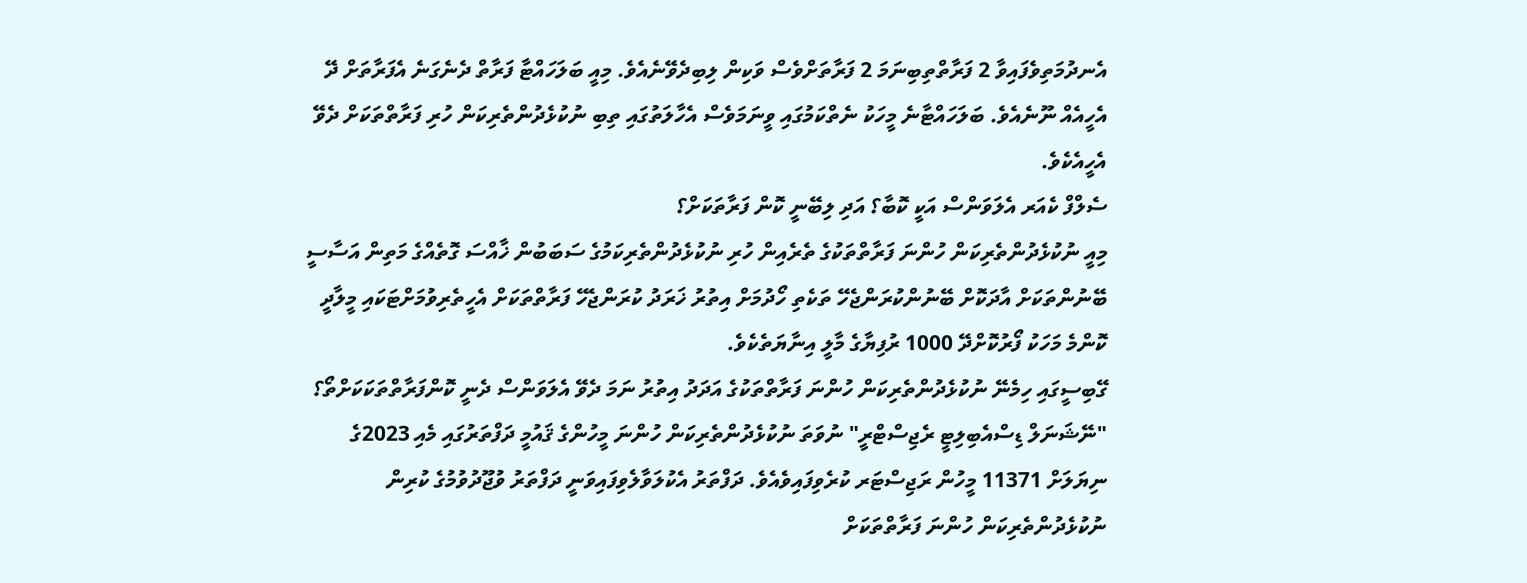އެނދުމަތިވެފައިވާ 2 ފަރާތްތިބިނަމަ 2 ފަރާތަށްވެސް ވަކިން ލިބިދެވޭނެއެވެ. މިއީ ބަލަހައްޓާ ފަރާތް ދެނެގަނެ އެފަރާތަށް ދޭ އެހީއެއް ނޫނެއެވެ. ބަލަހައްޓާނެ މީހަކު ނެތްކަމުގައި ވީނަމަވެސް އެހާލަތުގައި ތިބި ނުކުޅެދުންތެރިކަން ހުރި ފަރާތްތަކަށް ދެވޭ އެހީއެކެވެ.
ސެލްފް ކެއަރ އެލަވަންސް އަކީ ކޮބާ؟ އަދި ލިބޭނީ ކޮން ފަރާތަކަށް؟
މިއީ ނުކުޅެދުންތެރިކަން ހުންނަ ފަރާތްތަކުގެ ތެރެއިން ހުރި ނުކުޅެދުންތެރިކަމުގެ ސަބަބުން ޚާއްސަ ގޮތެއްގެ މަތިން އަސާސީ ބޭނުންތަކަށް އާދަކޮށް ބޭނުންކުރަންޖެހޭ ތަކެތި ހޯދުމަށް އިތުރު ޚަރަދު ކުރަންޖެހޭ ފަރާތްތަކަށް އެހީތެރިވުމަށްޓަކައި މީލާދީ ކޮންމެ މަހަކު ފޯރުކޮށްދޭ 1000 ރުފިޔާގެ މާލީ އިނާޔަތެކެވެ.
ގޭބިސީގައި ހިމެނޭ ނުކުޅެދުންތެރިކަން ހުންނަ ފަރާތްތަކުގެ އަދަދު އިތުރު ނަމަ ދެވޭ އެލަވަންސް ދެނީ ކޮންފަރާތްތަކަކަށްތޯ؟
"ނޭޝަނަލް ޑިސްއެބިލިޓީ ރެޖިސްޓްރީ" ނުވަތަ ނުކުޅެދުންތެރިކަން ހުންނަ މީހުންގެ ޤައުމީ ދަފްތަރުގައި މެއި 2023ގެ ނިޔަލަށް 11371 މީހުން ރަޖިސްޓަރ ކުރެވިފައިވެއެވެ. ދަފްތަރު އެކުލަވާލެވިފައިވަނީ ދަފްތަރު ވުޖޫދުވުމުގެ ކުރިން ނުކުޅެދުންތެރިކަން ހުންނަ ފަރާތްތަކަށް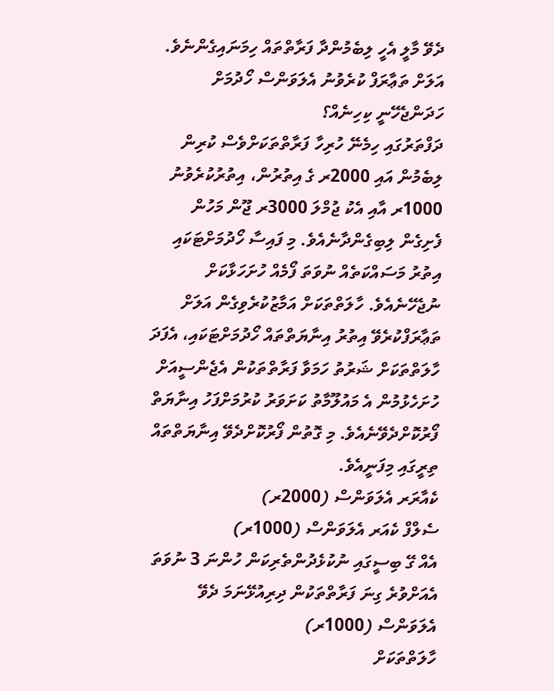ދެވޭ މާލީ އެހީ ލިބެމުންދާ ފަރާތްތައް ހިމަނައިގެންނެވެ.
އަލަށް ތަޢާރަފް ކުރެވުނު އެލަވަންސް ހޯދުމަށް ހަދަންޖެހޭނީ ކިހިނެއް؟
ދަފްތަރުގައި ހިމެނޭ ހުރިހާ ފަރާތްތަކަށްވެސް ކުރިން ލިބެމުން އައި 2000ރ ގެ އިތުރުން، އިތުރުކުރެވުނު 1000ރ އާއި އެކު ޖުމްލަ 3000ރ ޖޫން މަހުން ފެށިގެން ލިބިގެންދާނެއެވެ. މި ފައިސާ ހޯދުމަށްޓަކައި އިތުރު މަސައްކަތެއް ނުވަތަ ފޯމެއް ހުށަހަޅާކަށް ނުޖެހޭނެއެވެ. ހާލަތްތަކަށް އަމާޒުކުރެވިގެން އަލަށް ތަޢާރަފްކުރެވޭ އިތުރު އިނާޔަތްތައް ހޯދުމަށްޓަކައި، އެފަދަ ހާލަތްތަކަށް ޝަރުތު ހަމަވާ ފަރާތްތަކުން އެޖެންސީއަށް ހުށަހެޅުމުން އެ މައުލޫމާތު ކަށަވަރު ކުރުމަށްފަހު އިނާޔަތް ފޯރުކޮށްދެވޭނެއެވެ. މި ގޮތުން ފޯރުކޮށްދެވޭ އިނާޔަތްތައް ތިރީގައި މިފަނީއެވެ.
ކެއާރަރ އެލަވަންސް (2000ރ)
ސެލްފް ކެއަރ އެލަވަންސް (1000ރ)
އެއް ގޭ ބިސީގައި ނުކުޅެދުންތެރިކަން ހުންނަ 3 ނުވަތަ އެއަށްވުރެ ގިނަ ފަރާތްތަކުން ދިރިއުޅޭނަމަ ދެވޭ އެލަވަންސް (1000ރ)
ހާލަތްތަކަށް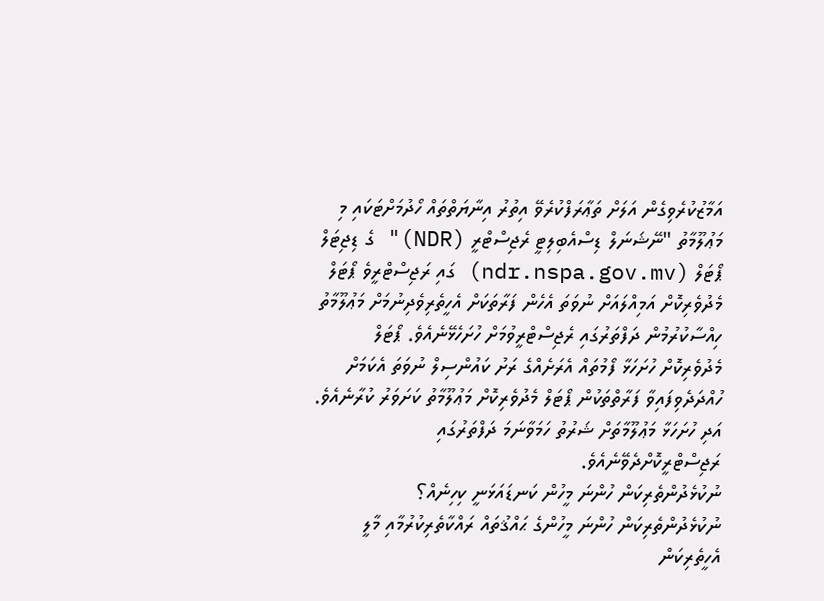އަމާޒުކުރެވިގެން އަލަށް ތަޢާރަފްކުރެވޭ އިތުރު އިނާޔަތްތައް ހޯދުމަށްޓަކައި މި މަޢުލޫމާތު "ނޭޝަނަލް ޑިސްއެބިލިޓީ ރެޖިސްޓްރީ (NDR)" ގެ ޑިޖިޓަލް ޕޯޓަލް (ndr.nspa.gov.mv) ގައި ރަޖިސްޓްރީވެ ޕޯޓަލް މެދުވެރިކޮށް އަމިއްލައަށް ނުވަތަ އެހެން ފަރާތަކަށް އެހީތެރިވެދިނުމަށް މަޢުލޫމާތު ހިއްސާކުރުމުން ދަފްތަރުގައި ރެޖިސްޓްރީވުމަށް ހުށަހެޅޭނެއެވެ. ޕޯޓަލް މެދުވެރިކޮށް ހުށަހަޅާ ފޯމުތައް އެރަށެއްގެ ރަށު ކައުންސިލް ނުވަތަ އެކަމަށް ހުއްދަދެވިފައިވާ ފަރާތްތަކުން ޕޯޓަލް މެދުވެރިކޮށް މަޢުލޫމާތު ކަށަވަރު ކުރާނެއެވެ. އަދި ހުށަހަޅާ މަޢުލޫމާތަށް ޝަރުތު ހަމަވާނަމަ ދަފްތަރުގައި ރަޖިސްޓްރީކޮށްދެވޭނެއެވެ.
ނުކުޅެދުންތެރިކަން ހުންނަ މީހުން ކަނޑައަޅަނީ ކިހިނެއް؟
ނުކުޅެދުންތެރިކަން ހުންނަ މީހުންގެ ޙައްޤުތައް ރައްކާތެރިކުރުމާއި މާލީ އެހީތެރިކަން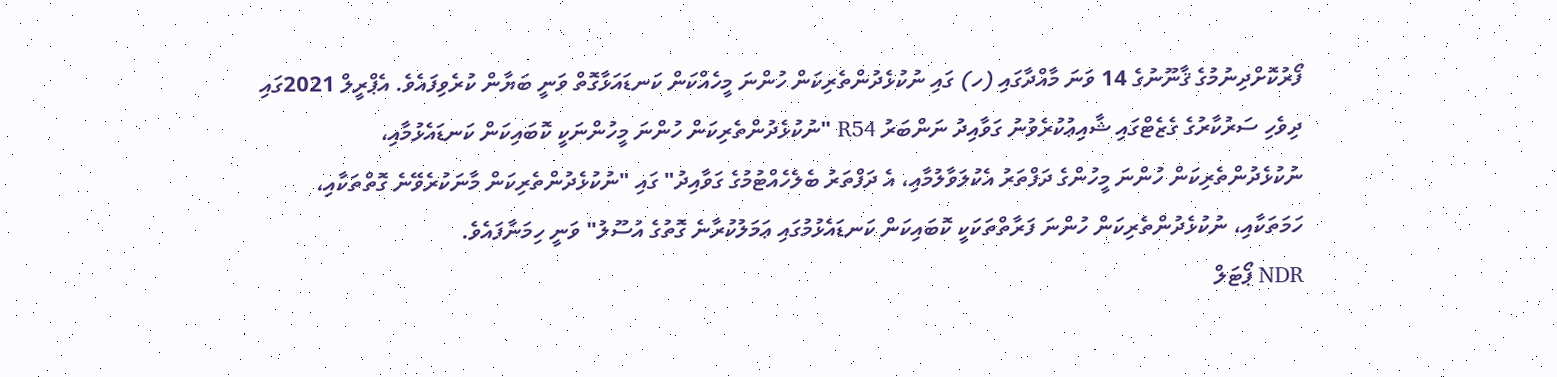ފޯރުކޮށްދިނުމުގެ ޤާނޫނުގެ 14 ވަނަ މާއްދާގައި (ހ) ގައި ނުކުޅެދުންތެރިކަން ހުންނަ މީހެއްކަން ކަނޑައަޅާގޮތް ވަނީ ބަޔާން ކުރެވިފައެވެ. އެޕްރީލް 2021ގައި ދިވެހި ސަރުކާރުގެ ގެޒެޓްގައި ޝާއިޢުކުރެވުނު ގަވާއިދު ނަންބަރު R54 "ނުކުޅެދުންތެރިކަން ހުންނަ މީހުންނަކީ ކޮބައިކަން ކަނޑައެޅުމާއި، ނުކުޅެދުންތެރިކަން ހުންނަ މީހުންގެ ދަފްތަރު އެކުލަވާލުމާއި، އެ ދަފްތަރު ބެލެހެއްޓުމުގެ ގަވާއިދު" ގައި "ނުކުޅެދުންތެރިކަން މާނަކުރެވޭނެ ގޮތްތަކާއި، ހަމަތަކާއި، ނުކުޅެދުންތެރިކަން ހުންނަ ފަރާތްތަކަކީ ކޮބައިކަން ކަނޑައެޅުމުގައި ޢަމަލުކުރާނެ ގޮތުގެ އުސޫލު" ވަނީ ހިމަނާފައެވެ.
NDR ޕޯޓަލް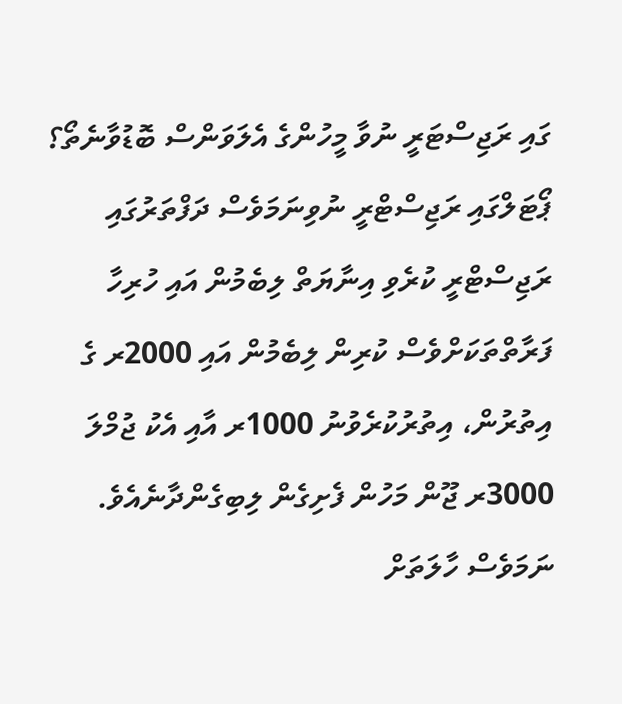ގައި ރަޖިސްޓަރީ ނުވާ މީހުންގެ އެލަވަންސް ބޮޑުވާނެތޯ؟
ޕޯޓަލްގައި ރަޖިސްޓްރީ ނުވިނަމަވެސް ދަފްތަރުގައި ރަޖިސްޓްރީ ކުރެވި އިނާޔަތް ލިބެމުން އައި ހުރިހާ ފަރާތްތަކަށްވެސް ކުރިން ލިބެމުން އައި 2000ރ ގެ އިތުރުން، އިތުރުކުރެވުނު 1000ރ އާއި އެކު ޖުމްލަ 3000ރ ޖޫން މަހުން ފެށިގެން ލިބިގެންދާނެއެވެ. ނަމަވެސް ހާލަތަށް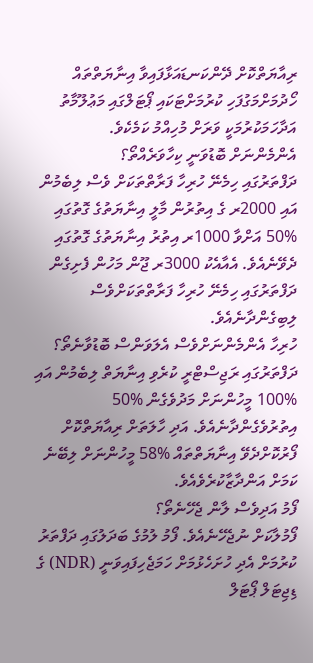ރިއާޔަތްކޮށް ދޭންކަނޑައަޅާފައިވާ އިނާޔަތްތައް ހޯދުމަށްމަގުފަހި ކުރުމަށްޓަކައި ޕޯޓަލްގައި މަޢުލޫމާތު އަދާހަމަކުރުމަކީ ވަރަށް މުހިއްމު ކަމެކެވެ.
އެންމެންނަށް ބޮޑުވަނީ ކިހާވަރެއްތޯ؟
ދަފްތަރުގައި ހިމެނޭ ހުރިހާ ފަރާތްތަކަށް ވެސް ލިބެމުން އައި 2000ރ ގެ އިތުރުން މާލީ އިނާޔަތުގެ ގޮތުގައި %50 އަށްވާ 1000ރ އިތުރު އިނާޔަތުގެ ގޮތުގައި ދެވޭނެއެވެ. އެއާއެކު 3000ރ ޖޫން މަހުން ފެށިގެން ދަފްތަރުގައި ހިމެނޭ ހުރިހާ ފަރާތްތަކަށްވެސް ލިބިގެންދާނެއެވެ.
ހުރިހާ އެންމެންނަށްވެސް އެލަވަންސް ބޮޑުވާނެތޯ؟
ދަފްތަރުގައި ރަޖިސްޓްރީ ކުރެވި އިނާޔަތް ލިބެމުން އައި %100 މީހުންނަށް މަދުވެގެން %50 އިތުރުވެގެންދާނެއެވެ. އަދި ހާލަތަށް ރިއާޔަތްކޮށް ފޯރުކޮށްދެވޭ އިނާޔަތްތައް %58 މީހުންނަށް ލިބޭނެ ކަމަށް އަންދާޒާކުރެވެއެވެ.
ފޯމު އަދިވެސް ލާން ޖެހޭނެތޯ؟
ފޯމުލާކަށް ނުޖެހޭނެއެވެ. ފޯމު ލުމުގެ ބަދަލުގައި ދަފްތަރު ކުރުމަށް އެދި ހުށަހެޅުމަށް ހަމަޖެހިފައިވަނީ (NDR) ގެ ޑިޖިޓަލް ޕޯޓަލް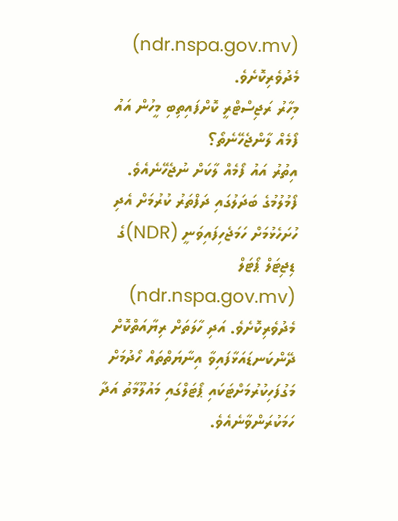(ndr.nspa.gov.mv) މެދުވެރިކޮށެވެ.
މިހާރު ރަޖިސްޓްރީ ކޮށްފައިތިބި މީހުން އައު ފޯމެއް ލާންޖެހޭނެތޯ؟
އިތުރު އައު ފޯމެއް ލާކަށް ނުޖެހޭނެއެވެ. ފޯމުލުމުގެ ބަދަލުގައި ދަފްތަރު ކުރުމަށް އެދި ހުށަހެޅުމަށް ހަމަޖެހިފައިވަނީ (NDR)ގެ ޑިޖިޓަލް ޕޯޓަލް (ndr.nspa.gov.mv) މެދުވެރިކޮށެވެ. އަދި ހާލަތަށް ރިޔާއަތްކޮށް ދޭންކަނޑައަޅާފައިވާ އިނާޔަތްތައް ހޯދުމަށް މަގުފަހިކުރުމަށްޓަކައި ޕޯޓަލްގައި މައުލޫމާތު އަދާ ހަމަކުރަންވާނެއެވެ.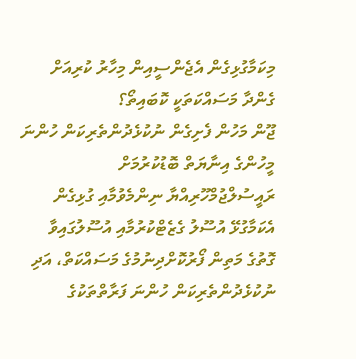މިކަމާގުޅިގެން އެޖެންސީއިން މިހާރު ކުރިއަށް ގެންދާ މަސައްކަތަކީ ކޮބައިތޯ؟
ޖޫން މަހުން ފެށިގެން ނުކުޅެދުންތެރިކަން ހުންނަ މީހުންގެ އިނާޔަތް ބޮޑުކުރުމަށް ރައީސުލްޖުމްހޫރިއްޔާ ނިންމެވުމާއި ގުޅިގެން އެކަމާގުޅޭ އުސޫލު ގެޒެޓްކުރުމާއި އުސޫލުގައިވާ ގޮތުގެ މަތިން ފޯރުކޮށްދިނުމުގެ މަސައްކަތް، އަދި ނުކުޅެދުންތެރިކަން ހުންނަ ފަރާތްތަކުގެ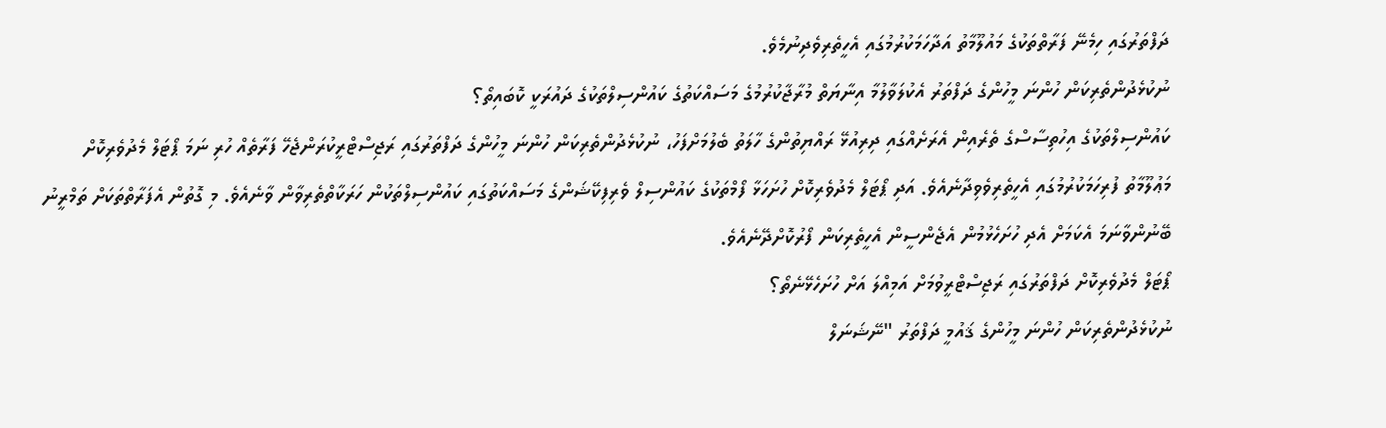ދަފްތަރުގައި ހިމެނޭ ފަރާތްތަކުގެ މައުލޫމާތު އަދާހަމަކުރުމުގައި އެހީތެރިވެދިނުމެވެ.
ނުކުޅެދުންތެރިކަން ހުންނަ މީހުންގެ ދަފްތަރު އެކުލަވާލުމާ އިނާޔަތް މުރާޖާކުރުމުގެ މަސައްކަތުގެ ކައުންސިލްތަކުގެ ދައުރަކީ ކޮބައިތޯ؟
ކައުންސިލްތަކުގެ އިހުތިސާސްގެ ތެރެއިން އެރަށެއްގައި ދިރިއުޅޭ ރައްޔިތުންގެ ހާލަތު ބެލުމަށްފަހު، ނުކުޅެދުންތެރިކަން ހުންނަ މީހުންގެ ދަފްތަރުގައި ރަޖިސްޓްރީކުރަންޖެހޭ ފަރާތެއް ހުރި ނަމަ ޕޯޓަލް މެދުވެރިކޮށް މަޢުލޫމާތު ފުރިހަމަކުރުމުގައި އެހީތެރިވެވިދާނެއެވެ. އަދި ޕޯޓަލް މެދުވެރިކޮށް ހުށަހަޅާ ފޯމްތަކުގެ ކައުންސިލް ވެރިފިކޭޝަންގެ މަސައްކަތުގައި ކައުންސިލްތަކުން ހަރަކާތްތެރިވާން ވާނެއެވެ. މި ގޮތުން އެފަރާތްތަކަށް ތަމްރީނު ބޭނުންވާނަމަ އެކަމަށް އެދި ހުށަހެޅުމުން އެޖެންސީން އެހީތެރިކަން ފޯރުކޮށްދޭނެއެވެ.
ޕޯޓަލް މެދުވެރިކޮށް ދަފްތަރުގައި ރަޖިސްޓްރީވުމަށް އަމިއްލަ އަށް ހުށަހެޅޭނެތޯ؟
ނުކުޅެދުންތެރިކަން ހުންނަ މީހުންގެ ޤައުމީ ދަފްތަރު "ނޭޝަނަލް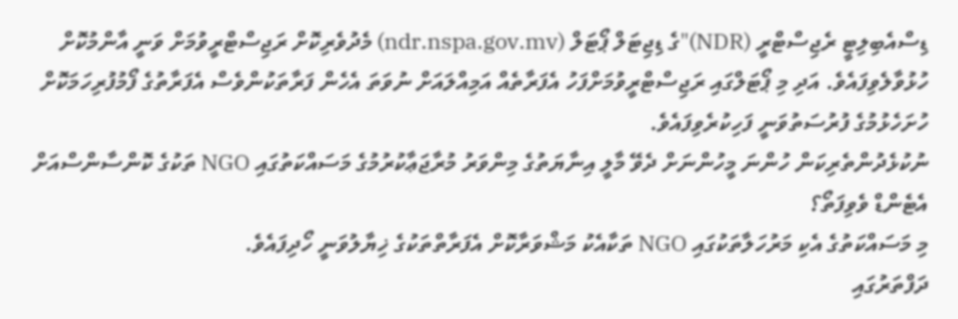ޑިސްއެބިލިޓީ ރެޖިސްޓްރީ (NDR)"ގެ ޑިޖިޓަލް ޕޯޓަލް (ndr.nspa.gov.mv) މެދުވެރިކޮށް ރަޖިސްޓްރީވުމަށް ވަނީ އާންމުކޮށް ހުޅުވާލެވިފައެވެ. އަދި މި ޕޯޓަލްގައި ރަޖިސްޓްރީވުމަށްފަހު އެފަރާތެއް އަމިއްލައަށް ނުވަތަ އެހެން ފަރާތަކުންވެސް އެފަރާތުގެ ފޯމުފުރިހަމަކޮށް ހުށަހެޅުމުގެ ފުރުސަތުވަނީ ފަހިކުރެވިފައެވެ.
ނުކުޅެދުންތެރިކަން ހުންނަ މީހުންނަށް ދެވޭ މާލީ އިނާޔަތުގެ މިންވަރު މުރާޖަޢާކުރުމުގެ މަސައްކަތުގައި NGO ތަކުގެ ކޮންސާންސްއަށް އެޓެންޑް ވެވިފަތޯ؟
މި މަސައްކަތުގެ އެކި މަރުހަލާތަކުގައި NGO ތަކާއެކު މަޝްވަރާކޮށް އެފަރާތްތަކުގެ ޚިޔާލުވަނީ ހޯދިފައެވެ.
ދަފްތަރުގައި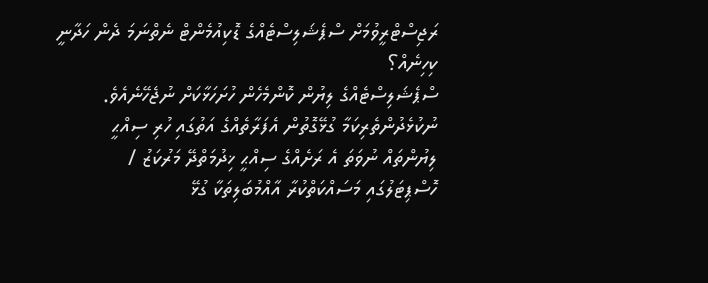ރަޖިސްޓްރީވުމަށް ސްޕެޝަލިސްޓެއްގެ ޑޮކިއުމެންޓް ނެތްނަމަ ދެން ހަދާނީ ކިހިނެއް؟
ސްޕެޝަލިސްޓެއްގެ ލިޔުން ކޮންމެހެން ހުށަހަޅާކަށް ނުޖެހޭނެއެވެ. ނުކުޅެދުންތެރިކަމާ ގުޅޭގޮތުން އެފަރާތެއްގެ އަތުގައި ހުރި ސިއްޙީ ލިޔުންތައް ނުވަތަ އެ ރަށެއްގެ ސިއްޙީ ޚިދުމަތްދޭ މަރުކަޒު / ހޮސްޕިޓަލުގައި މަސައްކަތްކުރާ އާއްމުބަލިތަކާ ގުޅޭ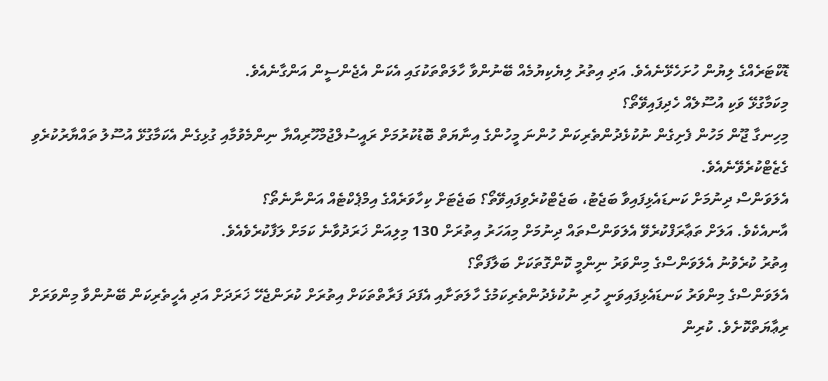ޑޮކްޓަރެއްގެ ލިޔުން ހުށަހެޅޭނެއެވެ. އަދި އިތުރު ލިޔެކިޔުމެއް ބޭނުންވާ ހާލަތްތަކުގައި އެކަން އެޖެންސީން އަންގާނެއެވެ.
މިކަމާގުޅޭ ވަކި އުސޫލެއް ހެދިފައިވޭތޯ؟
މިހިނގާ ޖޫން މަހުން ފެށިގެން ނުކުޅެދުންތެރިކަން ހުންނަ މީހުންގެ އިނާޔަތް ބޮޑުކުރުމަށް ރައީސުލްޖުމްހޫރިއްޔާ ނިންމެވުމާއި ގުޅިގެން އެކަމާގުޅޭ އުސޫލު ތައްޔާރުކުރެވި ގެޒެޓްކުރެވޭނެއެވެ.
އެލަވަންސް ދިނުމަށް ކަނޑައެޅިފައިވާ ބަޖެޓު، ބަޖެޓްކުރެވިފައިވޭތޯ؟ ބަޖެޓަށް ކިހާވަރެއްގެ އިމްޕެކްޓެއް އަންނާނެތޯ؟
އާނއެކެވެ. އަލަށް ތަޢާރަފްކުރެވޭ އެލަވަންސްތައް ދިނުމަށް މިއަހަރު އިތުރަށް 130 މިލިއަން ޚަރަދުވާނެ ކަމަށް ލަފާކުރެވެއެވެ.
އިތުރު ކުރެވުނު އެލަވަންސްގެ މިންވަރު ނިންމީ ކޮންގޮތަކަށް ބަލާފަތޯ؟
އެލަވަންސްގެ މިންވަރު ކަނޑައެޅިފައިވަނީ ހުރި ނުކުޅެދުންތެރިކަމުގެ ހާލަތަށާއި އެފަދަ ފަރާތްތަކަށް އިތުރަށް ކުރަންޖެހޭ ޚަރަދަށް އަދި އެހީތެރިކަން ބޭނުންވާ މިންވަރަށް ރިޢާޔަތްކޮށެވެ. ކުރިން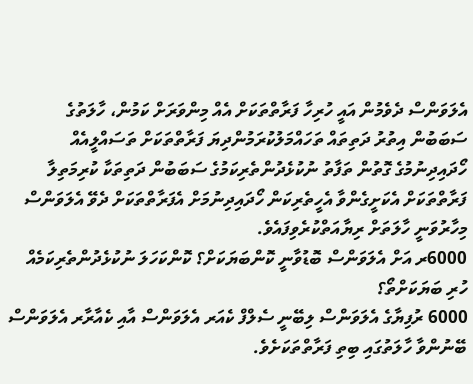އެލަވަންސް ދެވެމުން އައީ ހުރިހާ ފަރާތްތަކަށް އެއް މިންވަރަށް ކަމުން، ހާލަތުގެ ސަބަބުން އިތުރު ދަތިތައް ތަހައްމަލުކުރަމުންދިޔަ ފަރާތްތަކަށް ތަސައްލީއެއް ހޯދައިދިނުމުގެ ގޮތުން ތަފާތު ނުކުޅެދުންތެރިކަމުގެ ސަބަބުން ދަތިތަކާ ކުރިމަތިލާ ފަރާތްތަކަށް އެކަށީގެންވާ އެހީތެރިކަން ހޯދައިދިނުމަށް އެފަރާތްތަކަށް ދެވޭ އެލަވަންސް މިހާރުވަނީ ހާލަތަށް ރިޔާއަތްކުރެވިފައެވެ.
6000ރ އަށް އެލަވަންސް ބޮޑުވާނީ ކޮންބަޔަކަށް؟ ކޮންކަހަލަ ނުކުޅެދުންތެރިކަމެއް ހުރި ބަޔަކަށްތޯ؟
6000 ރުފިޔާގެ އެލަވަންސް ލިބޭނީ ސެލްފް ކެއަރ އެލަވަންސް އާއި ކެއާރާރ އެލަވަންސް ބޭނުންވާ ހާލަތުގައި ބިތި ފަރާތްތަކަށެވެ.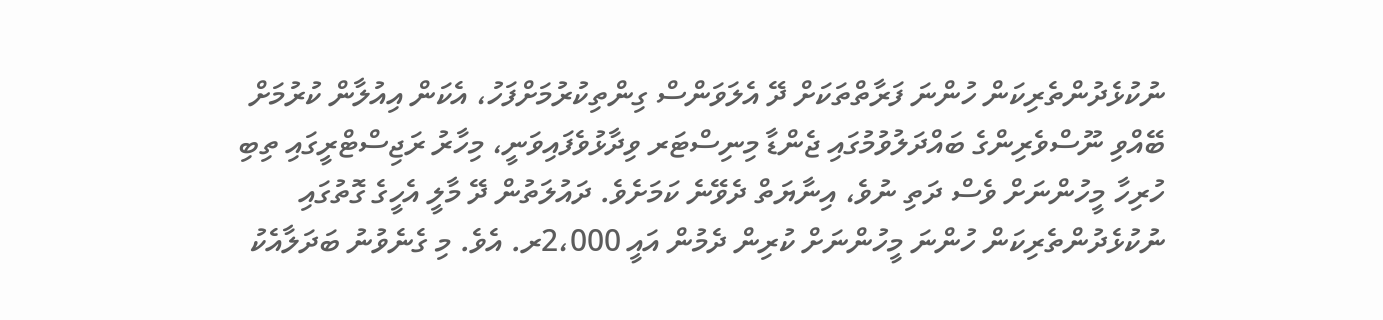ނުކުޅެދުންތެރިކަން ހުންނަ ފަރާތްތަކަށް ދޭ އެލަވަންސް ގިންތިކުރުމަށްފަހު، އެކަން އިއުލާން ކުރުމަށް ބޭއްވި ނޫސްވެރިންގެ ބައްދަލުވުމުގައި ޖެންޑާ މިނިސްޓަރ ވިދާޅުވެފައިވަނީ، މިހާރު ރަޖިސްޓްރީގައި ތިބި ހުރިހާ މީހުންނަށް ވެސް ދަތި ނުވެ، އިނާޔަތް ދެވޭނެ ކަމަށެވެ. ދައުލަތުން ދޭ މާލީ އެހީގެ ގޮތުގައި ނުކުޅެދުންތެރިކަން ހުންނަ މީހުންނަށް ކުރިން ދެމުން އައީ 2،000ރ. އެވެ. މި ގެނެވުނު ބަދަލާއެކު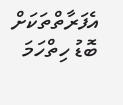އެފަރާތްތަކަށް ބޮޑު ހިތްހަމަ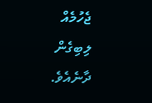ޖެހުމެއް ލިބިގެން ދާނެއެވެ.